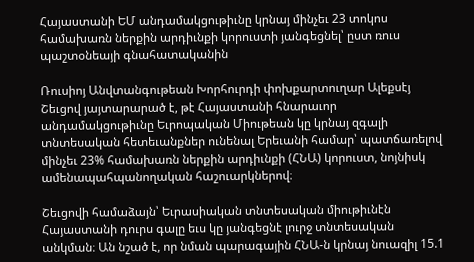Հայաստանի ԵՄ անդամակցութիւնը կրնայ մինչեւ 23 տոկոս համախառն ներքին արդիւնքի կորուստի յանգեցնել՝ ըստ ռուս պաշտօնեայի գնահատականին

Ռուսիոյ Անվտանգութեան Խորհուրդի փոխքարտուղար Ալեքսէյ Շեւցով յայտարարած է, թէ Հայաստանի հնարաւոր անդամակցութիւնը Եւրոպական Միութեան կը կրնայ զգալի տնտեսական հետեւանքներ ունենալ Երեւանի համար՝ պատճառելով մինչեւ 23% համախառն ներքին արդիւնքի (ՀՆԱ) կորուստ, նոյնիսկ ամենապահպանողական հաշուարկներով։

Շեւցովի համաձայն՝ Եւրասիական տնտեսական միութիւնէն Հայաստանի դուրս գալը եւս կը յանգեցնէ լուրջ տնտեսական անկման։ Ան նշած է, որ նման պարագային ՀՆԱ-ն կրնայ նուազիլ 15.1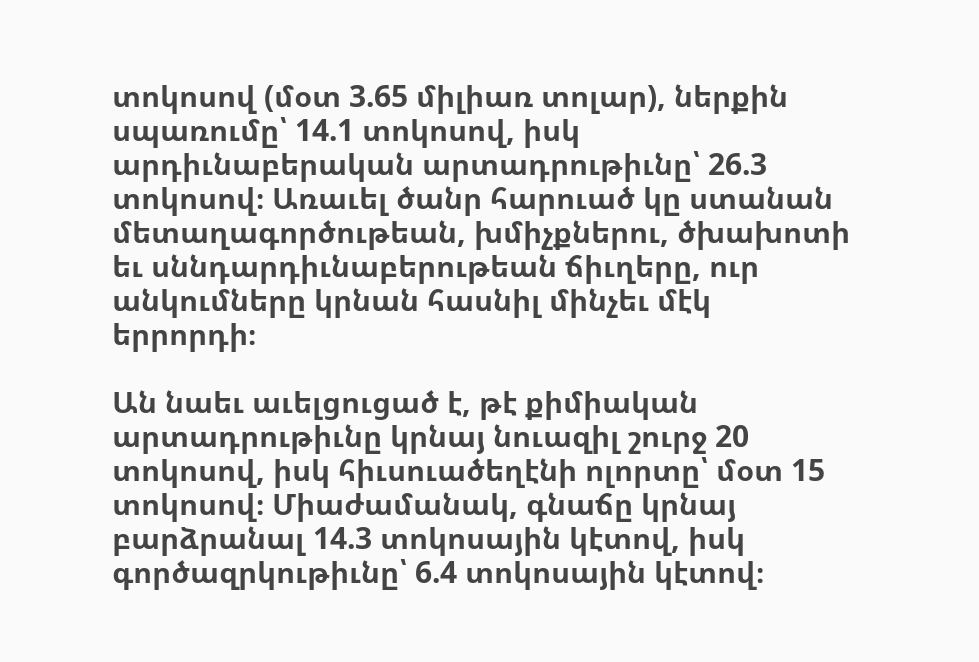տոկոսով (մօտ 3.65 միլիառ տոլար), ներքին սպառումը՝ 14.1 տոկոսով, իսկ արդիւնաբերական արտադրութիւնը՝ 26.3 տոկոսով։ Առաւել ծանր հարուած կը ստանան մետաղագործութեան, խմիչքներու, ծխախոտի եւ սննդարդիւնաբերութեան ճիւղերը, ուր անկումները կրնան հասնիլ մինչեւ մէկ երրորդի։

Ան նաեւ աւելցուցած է, թէ քիմիական արտադրութիւնը կրնայ նուազիլ շուրջ 20 տոկոսով, իսկ հիւսուածեղէնի ոլորտը՝ մօտ 15 տոկոսով։ Միաժամանակ, գնաճը կրնայ բարձրանալ 14.3 տոկոսային կէտով, իսկ գործազրկութիւնը՝ 6.4 տոկոսային կէտով։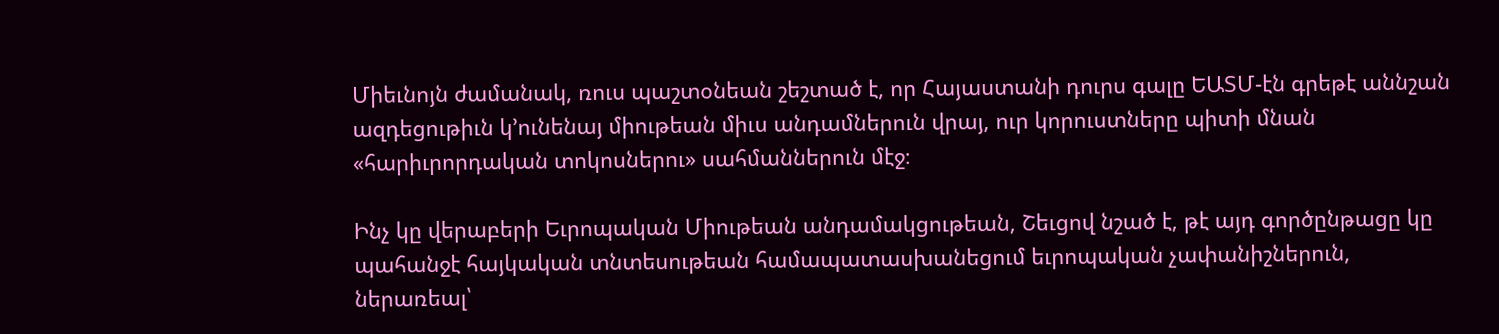Միեւնոյն ժամանակ, ռուս պաշտօնեան շեշտած է, որ Հայաստանի դուրս գալը ԵԱՏՄ-էն գրեթէ աննշան ազդեցութիւն կ՚ունենայ միութեան միւս անդամներուն վրայ, ուր կորուստները պիտի մնան «հարիւրորդական տոկոսներու» սահմաններուն մէջ։

Ինչ կը վերաբերի Եւրոպական Միութեան անդամակցութեան, Շեւցով նշած է, թէ այդ գործընթացը կը պահանջէ հայկական տնտեսութեան համապատասխանեցում եւրոպական չափանիշներուն, ներառեալ՝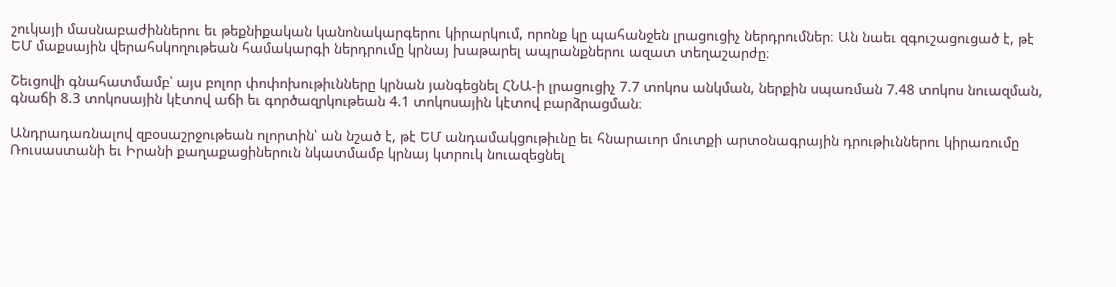շուկայի մասնաբաժիններու եւ թեքնիքական կանոնակարգերու կիրարկում, որոնք կը պահանջեն լրացուցիչ ներդրումներ։ Ան նաեւ զգուշացուցած է, թէ ԵՄ մաքսային վերահսկողութեան համակարգի ներդրումը կրնայ խաթարել ապրանքներու ազատ տեղաշարժը։

Շեւցովի գնահատմամբ՝ այս բոլոր փոփոխութիւնները կրնան յանգեցնել ՀՆԱ-ի լրացուցիչ 7.7 տոկոս անկման, ներքին սպառման 7.48 տոկոս նուազման, գնաճի 8.3 տոկոսային կէտով աճի եւ գործազրկութեան 4.1 տոկոսային կէտով բարձրացման։

Անդրադառնալով զբօսաշրջութեան ոլորտին՝ ան նշած է, թէ ԵՄ անդամակցութիւնը եւ հնարաւոր մուտքի արտօնագրային դրութիւններու կիրառումը Ռուսաստանի եւ Իրանի քաղաքացիներուն նկատմամբ կրնայ կտրուկ նուազեցնել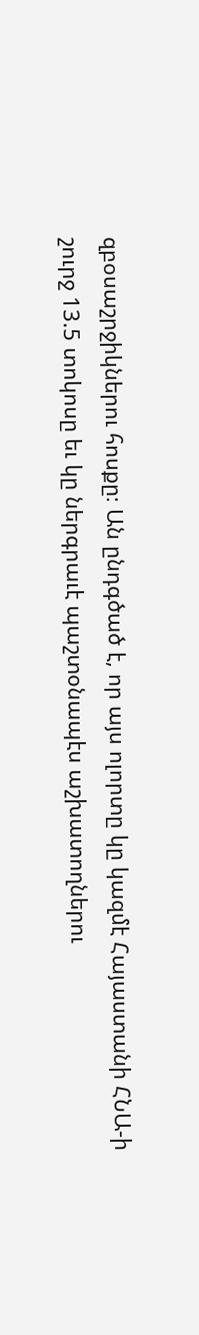զբօսաշրջիկներու հոսքը։ Ան ընդգծած է, որ այս ոլորտը կը կազմէ Հայաստանի ՀՆԱ-ի շուրջ 13.5 տոկոսը եւ կը ներգրաւէ պաշտօնապէս աշխատողներու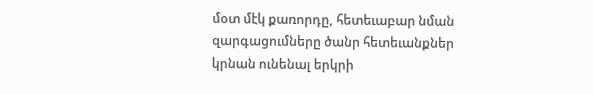մօտ մէկ քառորդը, հետեւաբար նման զարգացումները ծանր հետեւանքներ կրնան ունենալ երկրի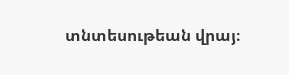տնտեսութեան վրայ։